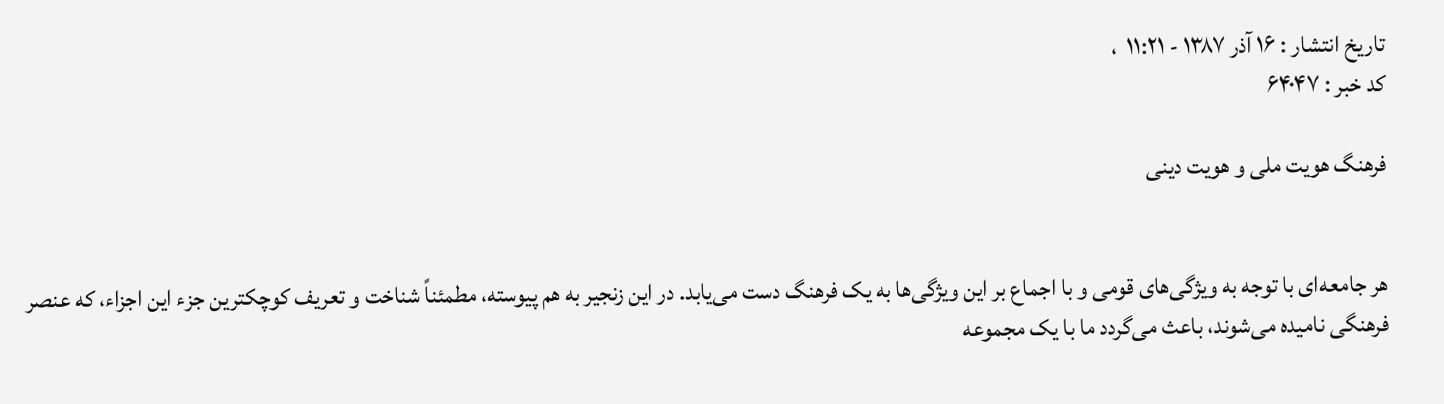تاریخ انتشار : ۱۶ آذر ۱۳۸۷ - ۱۱:۲۱  ،
کد خبر : ۶۴۰۴۷

فرهنگ هویت ملی و هویت دینی


هر جامعه‌ای با توجه به ویژگی‌های قومی و با اجماع بر این ویژگی‌ها به یک فرهنگ دست می‌یابد. در این زنجیر به هم پیوسته، مطمئناً شناخت و تعریف کوچکترین جزء این اجزاء، که عنصر فرهنگی نامیده می‌شوند، باعث می‌گردد ما با یک مجموعه‌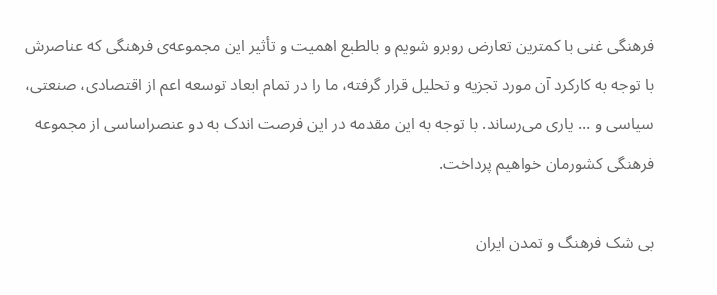فرهنگی غنی با کمترین تعارض روبرو شویم و بالطبع اهمیت و تأثیر این مجموعه‌ی فرهنگی که عناصرش با توجه به کارکرد آن مورد تجزیه و تحلیل قرار گرفته، ما را در تمام ابعاد توسعه اعم از اقتصادی، صنعتی، سیاسی و ... یاری‌ می‌رساند. با توجه به این مقدمه در این فرصت اندک به دو عنصراساسی از مجموعه‌ فرهنگی کشورمان خواهیم پرداخت.

بی شک فرهنگ و تمدن ایران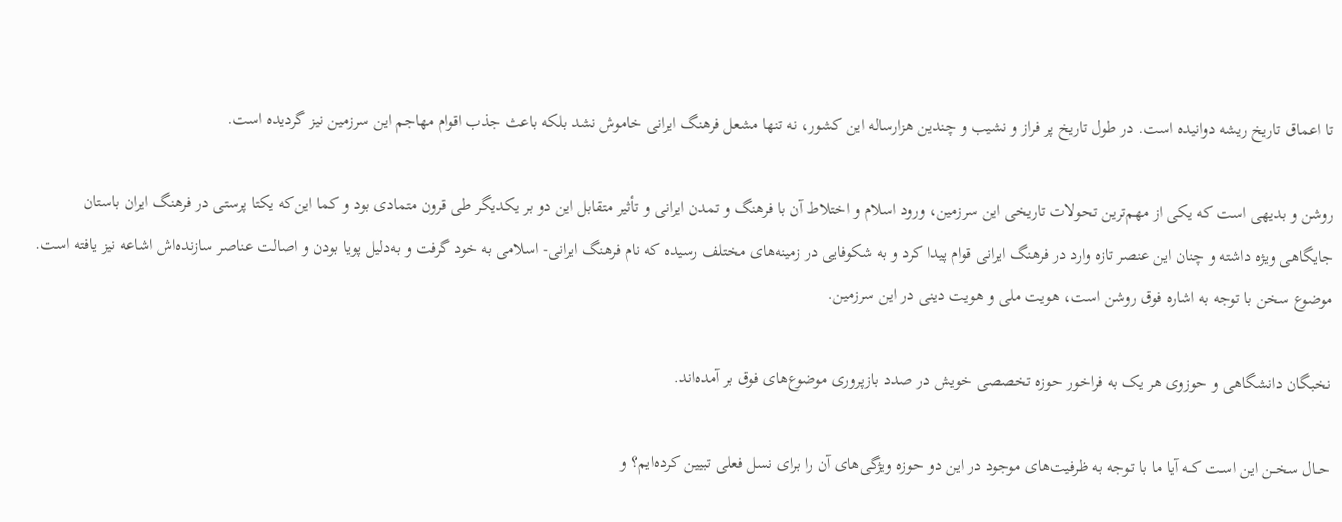تا اعماق تاریخ ریشه دوانیده است. در طول تاریخ پر فراز و نشیب و چندین هزارساله‌ این کشور، نه‌ تنها مشعل فرهنگ ایرانی خاموش نشد بلکه باعث جذب اقوام مهاجم این سرزمین نیز گردیده است.

روشن و بدیهی است که یکی از مهم‌ترین تحولات تاریخی این سرزمین، ورود اسلام و اختلاط آن با فرهنگ و تمدن ایرانی و تأثیر متقابل این دو بر یکدیگر طی قرون متمادی بود و کما‌ این‌که یکتا پرستی در فرهنگ ایران باستان جایگاهی ویژه داشته و چنان این عنصر تازه وارد در فرهنگ ایرانی قوام پیدا کرد و به شکوفایی در زمینه‌های مختلف ‌رسیده که نام فرهنگ ایرانی- اسلامی به خود ‌گرفت و به‌دلیل پویا بودن و اصالت عناصر سازنده‌اش اشاعه نیز یافته است. موضوع سخن با توجه به اشاره فوق روشن است، هویت ملی و هویت دینی در این سرزمین.

نخبگان دانشگاهی و حوزوی هر یک به فراخور حوزه‌ تخصصی خویش در صدد بازپروری موضوع‌های فوق بر آمده‌اند.

حــال سخــن این اسـت کــه آیا ما با تـوجه به ظرفیت‌های موجود در این دو حوزه ویژگی‌های آن را برای نسل فعلی تبیین کرده‌ایم؟ و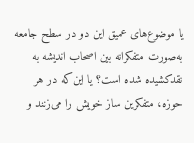یا موضوع‌های عمیق این دو در سطح جامعه به‌صورت متفکرانه بین اصحاب اندیشه به نقدکشیده شده است؟ یا این‌که در هر حوزه، متفکرین ساز خویش را می‌زنند و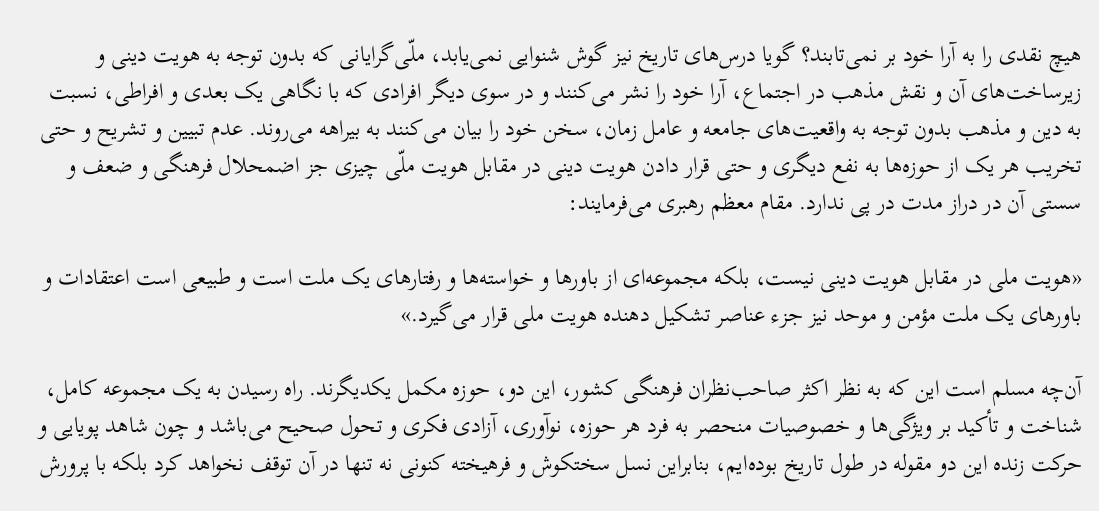هیچ نقدی را به آرا خود بر نمی‌تابند؟ گویا درس‌های تاریخ نیز گوش شنوایی نمی‌یابد، ملّی‌گرایانی که بدون توجه به هویت دینی و زیرساخت‌های آن و نقش مذهب در اجتماع، آرا خود را نشر می‌کنند و در سوی دیگر افرادی که با نگاهی یک بعدی و افراطی، نسبت به دین و مذهب بدون توجه به واقعیت‌های جامعه و عامل زمان، سخن خود را بیان می‌کنند به بیراهه می‌روند. عدم تبیین و تشریح و حتی تخریب هر یک از حوزه‌ها به نفع دیگری و حتی قرار دادن هویت دینی در مقابل هویت ملّی چیزی جز اضمحلال فرهنگی و ضعف و سستی آن در دراز مدت در پی ندارد. مقام معظم رهبری می‌فرمایند:

«هویت ملی در مقابل هویت دینی نیست، بلکه مجموعه‌ای از باورها و خواسته‌ها و رفتارهای یک ملت است و طبیعی است اعتقادات و باورهای یک ملت مؤمن و موحد نیز جزء عناصر تشکیل دهنده‌ هویت ملی قرار می‌گیرد.»

آن‌چه مسلم است این که به نظر اکثر صاحب‌نظران فرهنگی کشور، این دو، حوزه مکمل یکدیگرند. راه رسیدن به یک مجموعه‌ کامل، شناخت و تأکید بر ویژگی‌ها و خصوصیات منحصر به فرد هر حوزه، نوآوری، آزادی فکری و تحول صحیح می‌باشد و چون شاهد پویایی و حرکت زنده‌ این دو مقوله در طول تاریخ بوده‌ایم، بنابراین نسل سختکوش و فرهیخته‌ کنونی نه‌ تنها در آن توقف نخواهد کرد بلکه با پرورش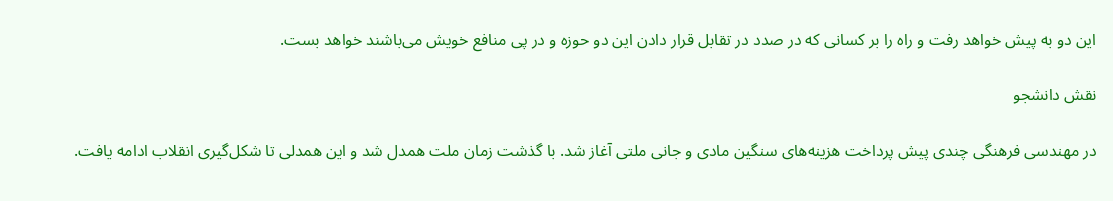این دو به پیش خواهد رفت و راه را بر کسانی‌ که در صدد در تقابل قرار دادن این دو حوزه و در پی منافع خویش می‌باشند خواهد بست.

نقش دانشجو

در مهندسی فرهنگی چندی پیش پرداخت هزینه‌های سنگین مادی و جانی ملتی آغاز شد. با گذشت زمان ملت همدل شد و این همدلی تا شکل‌گیری انقلاب ادامه یافت.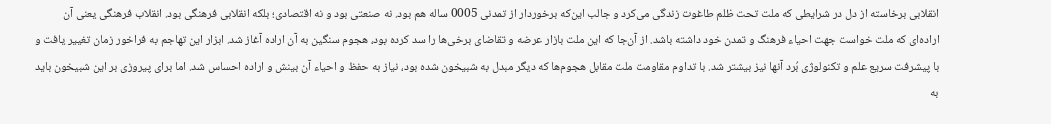انقلابی برخاسته از دل در شرایطی که ملت تحت ظلم طاغوت زندگی می‌کرد و جالب این‌که برخوردار از تمدنی 0005 ساله هم بود. نه صنعتی بود و نه اقتصادی؛ بلکه انقلابی فرهنگی بود. انقلاب ‌فرهنگی یعنی آن اراده‌ای که ملت خواست جهت احیاء فرهنگ و تمدن خود داشته باشد. از آن‌جا که این ملت بازار عرضه و تقاضای برخی‌ها را سد کرده بود، هجوم سنگین به آن اراده آغاز شد. ابزار این تهاجم به فراخور زمان تغییر یافت و با پیشرفت سریع علم و تکنولوژی بُرد آنها نیز بیشتر شد. با تداوم مقاومت ملت مقابل هجوم‌ها که دیگر مبدل به شبیخون شده بود، نیاز به حفظ و احیاء آن بینش و اراده احساس شد. اما برای پیروزی بر این شبیخون باید به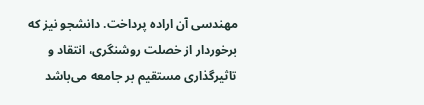مهندسی آن اراده پرداخت. دانشجو نیز که برخوردار از خصلت روشنگری، انتقاد و تاثیرگذاری مستقیم بر جامعه می‌باشد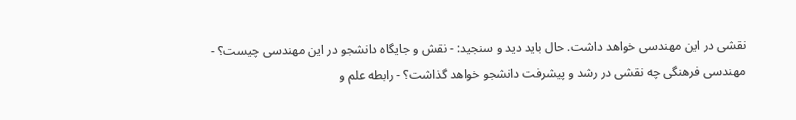نقشی در این مهندسی خواهد داشت. حال باید دید و سنجید: - نقش و جایگاه دانشجو در این مهندسی چیست؟ - مهندسی فرهنگی چه ‌نقشی در رشد و پیشرفت دانشجو خواهد گذاشت؟ - رابطه‌ علم و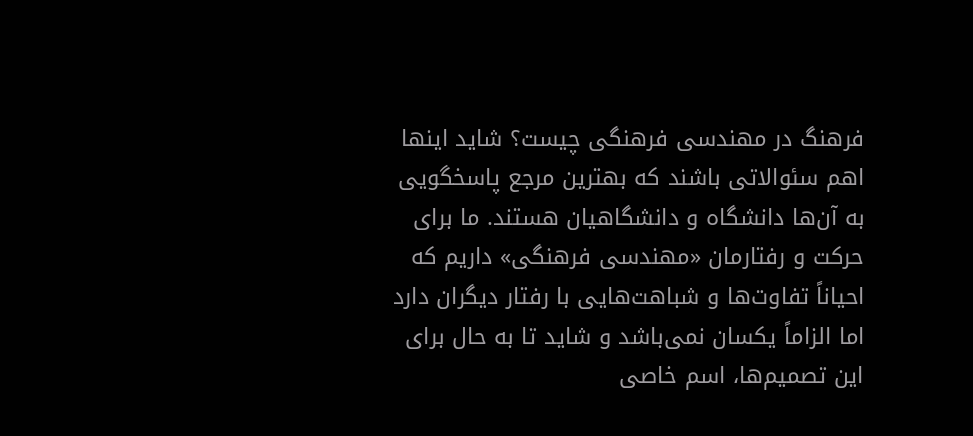فرهنگ در مهندسی فرهنگی چیست؟ شاید اینها اهم سئوالاتی باشند که بهترین مرجع پاسخگویی به آن‌ها دانشگاه و دانشگاهیان هستند. ما برای حرکت و رفتارمان «مهندسی فرهنگی» داریم که احیاناً تفاوت‌ها و شباهت‌هایی با رفتار دیگران دارد اما الزاماً یکسان نمی‌باشد و شاید تا به حال برای این تصمیم‌ها، اسم خاصی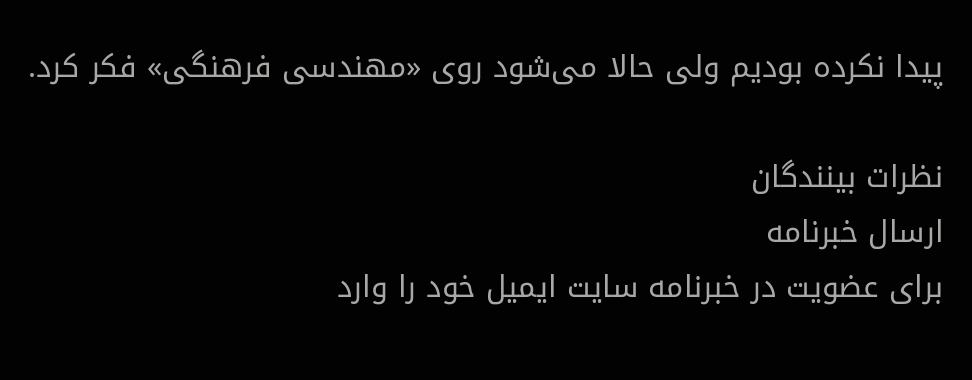پیدا نکرده بودیم ولی حالا می‌شود روی «مهندسی فرهنگی» فکر کرد.

نظرات بینندگان
ارسال خبرنامه
برای عضویت در خبرنامه سایت ایمیل خود را وارد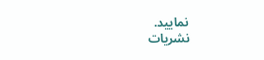نمایید.
نشریات